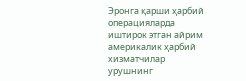Эронга қарши ҳарбий операцияларда иштирок этган айрим америкалик ҳарбий хизматчилар урушнинг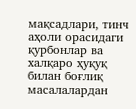мақсадлари, тинч аҳоли орасидаги қурбонлар ва халқаро ҳуқуқ билан боғлиқ масалалардан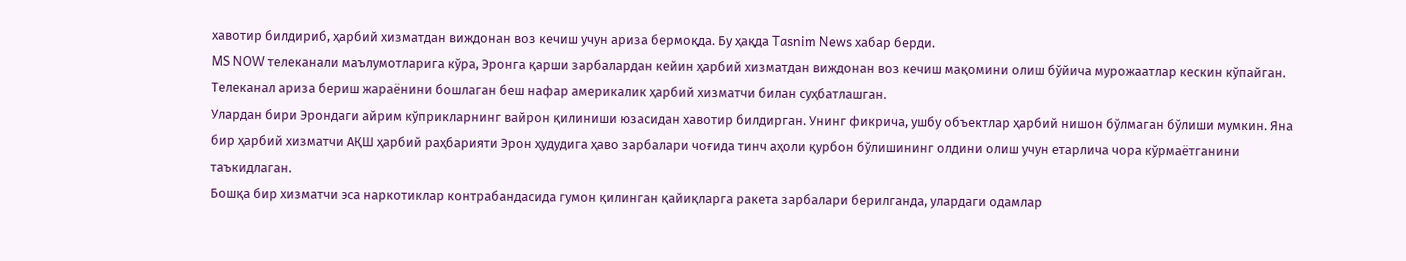хавотир билдириб, ҳарбий хизматдан виждонан воз кечиш учун ариза бермоқда. Бу ҳақда Tasnim News хабар берди.
MS NOW телеканали маълумотларига кўра, Эронга қарши зарбалардан кейин ҳарбий хизматдан виждонан воз кечиш мақомини олиш бўйича мурожаатлар кескин кўпайган. Телеканал ариза бериш жараёнини бошлаган беш нафар америкалик ҳарбий хизматчи билан суҳбатлашган.
Улардан бири Эрондаги айрим кўприкларнинг вайрон қилиниши юзасидан хавотир билдирган. Унинг фикрича, ушбу объектлар ҳарбий нишон бўлмаган бўлиши мумкин. Яна бир ҳарбий хизматчи АҚШ ҳарбий раҳбарияти Эрон ҳудудига ҳаво зарбалари чоғида тинч аҳоли қурбон бўлишининг олдини олиш учун етарлича чора кўрмаётганини таъкидлаган.
Бошқа бир хизматчи эса наркотиклар контрабандасида гумон қилинган қайиқларга ракета зарбалари берилганда, улардаги одамлар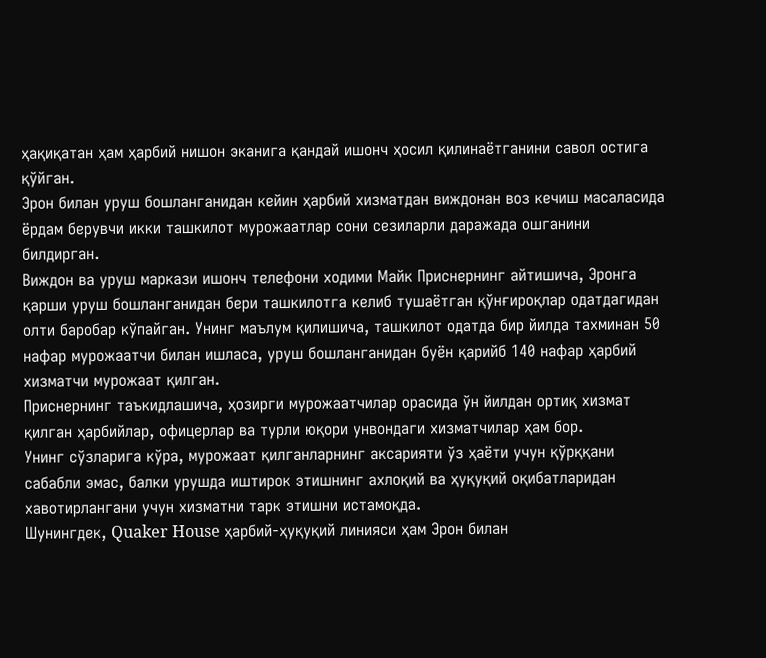ҳақиқатан ҳам ҳарбий нишон эканига қандай ишонч ҳосил қилинаётганини савол остига қўйган.
Эрон билан уруш бошланганидан кейин ҳарбий хизматдан виждонан воз кечиш масаласида ёрдам берувчи икки ташкилот мурожаатлар сони сезиларли даражада ошганини билдирган.
Виждон ва уруш маркази ишонч телефони ходими Майк Приснернинг айтишича, Эронга қарши уруш бошланганидан бери ташкилотга келиб тушаётган қўнғироқлар одатдагидан олти баробар кўпайган. Унинг маълум қилишича, ташкилот одатда бир йилда тахминан 50 нафар мурожаатчи билан ишласа, уруш бошланганидан буён қарийб 140 нафар ҳарбий хизматчи мурожаат қилган.
Приснернинг таъкидлашича, ҳозирги мурожаатчилар орасида ўн йилдан ортиқ хизмат қилган ҳарбийлар, офицерлар ва турли юқори унвондаги хизматчилар ҳам бор.
Унинг сўзларига кўра, мурожаат қилганларнинг аксарияти ўз ҳаёти учун қўрққани сабабли эмас, балки урушда иштирок этишнинг ахлоқий ва ҳуқуқий оқибатларидан хавотирлангани учун хизматни тарк этишни истамоқда.
Шунингдек, Quaker House ҳарбий-ҳуқуқий линияси ҳам Эрон билан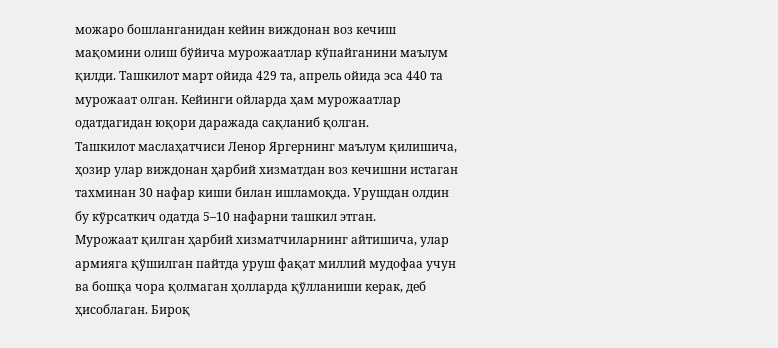можаро бошланганидан кейин виждонан воз кечиш мақомини олиш бўйича мурожаатлар кўпайганини маълум қилди. Ташкилот март ойида 429 та, апрель ойида эса 440 та мурожаат олган. Кейинги ойларда ҳам мурожаатлар одатдагидан юқори даражада сақланиб қолган.
Ташкилот маслаҳатчиси Ленор Яргернинг маълум қилишича, ҳозир улар виждонан ҳарбий хизматдан воз кечишни истаган тахминан 30 нафар киши билан ишламоқда. Урушдан олдин бу кўрсаткич одатда 5–10 нафарни ташкил этган.
Мурожаат қилган ҳарбий хизматчиларнинг айтишича, улар армияга қўшилган пайтда уруш фақат миллий мудофаа учун ва бошқа чора қолмаган ҳолларда қўлланиши керак, деб ҳисоблаган. Бироқ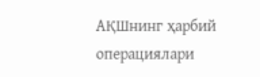АҚШнинг ҳарбий операциялари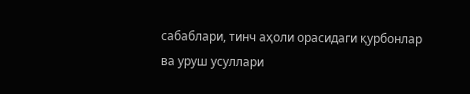сабаблари, тинч аҳоли орасидаги қурбонлар ва уруш усуллари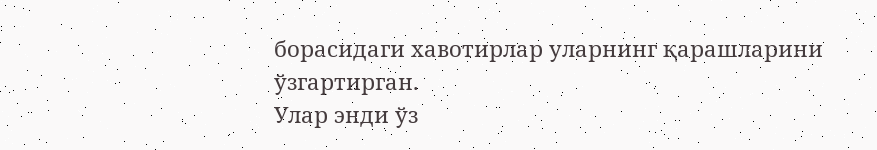борасидаги хавотирлар уларнинг қарашларини ўзгартирган.
Улар энди ўз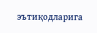эътиқодларига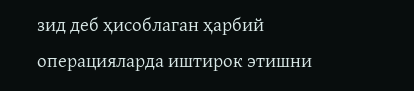зид деб ҳисоблаган ҳарбий операцияларда иштирок этишни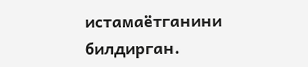истамаётганини билдирган.